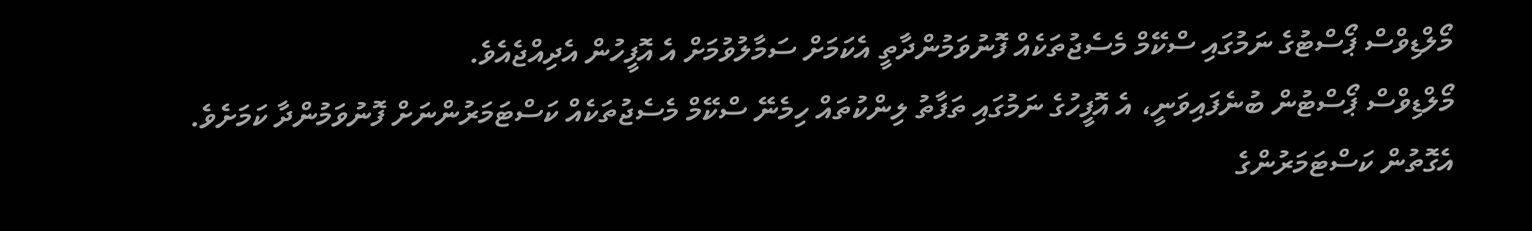މޯލްޑިވްސް ޕޯސްޓުގެ ނަމުގައި ސްކޭމް މެސެޖުތަކެއް ފޮނުވަމުންދާތީ އެކަމަށް ސަމާލުވުމަށް އެ އޮފީހުން އެދިއްޖެއެވެ.
މޯލްޑިވްސް ޕޯސްޓުން ބުނެފައިވަނީ، އެ އޮފީހުގެ ނަމުގައި ތަފާތު ލިންކުތައް ހިމެނޭ ސްކޭމް މެސެޖުތަކެއް ކަސްޓަމަރުންނަށް ފޮނުވަމުންދާ ކަމަށެވެ.
އެގޮތުން ކަސްޓަމަރުންގެ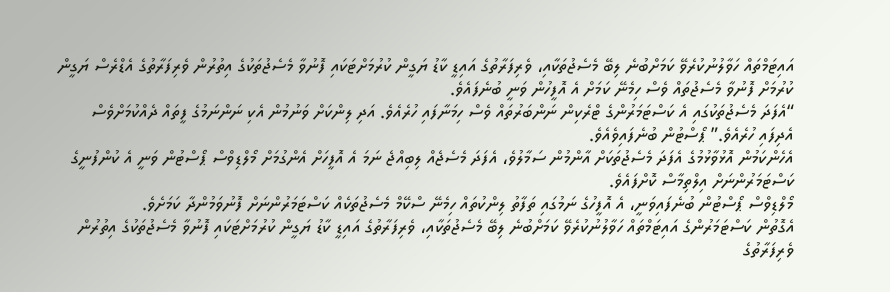އައިޓަމްތައް ހަވާލުނުކުރެވޭ ކަމަށްބުނެ ލިބޭ މެސެޖުތަކާއި، ވެރިފަރާތުގެ އައިޑީ ކާޑު ޔަގީން ކުރުމަށްޓަކައި ފޮނުވާ މެސެޖުތަކުގެ އިތުރުން ވެރިފަރާތުގެ އެޑްރެސް ޔަގީން ކުރުމަށް ފޮނުވާ މެސެޖުތައް ވެސް ހިމެނޭ ކަމަށް އެ އޮފީހުން ވަނީ ބުނެފައެވެ.
“އެފަދަ މެސެޖުތަކުގައި އެ ކަސްޓަމަރުންގެ ޓްރެކިން ނަންބަރުތައް ވެސް ހިމަނާފައި ހުރެއެވެ. އަދި ލިންކަށް ވަނުމުން އެކި ނަންނަމުގެ ފީތައް ދެއްކުމަށްވެސް އެދިފައި ހުރެއެވެ.” ޕޯސްޓުން ބުނެފައިވެއެވެ.
އެހެންކަމުން އޮޅުވާޅުމުގެ އެފަދަ މެސެޖުތަކަށް އާންމުން ސަމާލުވެ، އެފަދަ މެސެޖެއް ލިބިއްޖެ ނަމަ އެ އޮފީހަށް އެންގުމަށް މޯލްޑިވްސް ޕޯސްޓުން ވަނީ އެ ކުންފުނީގެ ކަސްޓަމަރުންނަށް އިލްތިމާސް ކޮށްފައެވެ.
މޯލްޑިވްސް ޕޯސްޓުން ބުނެފައިވަނީ، އެ އޮފީހުގެ ނަމުގައި ތަފާތު ލިންކުތައް ހިމެނޭ ސްކޭމް މެސެޖުތަކެއް ކަސްޓަމަރުންނަށް ފޮނުވަމުންދާ ކަމަށެވެ.
އެގޮތުން ކަސްޓަމަރުންގެ އައިޓަމްތައް ހަވާލުނުކުރެވޭ ކަމަށްބުނެ ލިބޭ މެސެޖުތަކާއި، ވެރިފަރާތުގެ އައިޑީ ކާޑު ޔަގީން ކުރުމަށްޓަކައި ފޮނުވާ މެސެޖުތަކުގެ އިތުރުން ވެރިފަރާތުގެ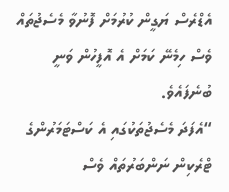އެޑްރެސް ޔަގީން ކުރުމަށް ފޮނުވާ މެސެޖުތައް ވެސް ހިމެނޭ ކަމަށް އެ އޮފީހުން ވަނީ ބުނެފައެވެ.
“އެފަދަ މެސެޖުތަކުގައި އެ ކަސްޓަމަރުންގެ ޓްރެކިން ނަންބަރުތައް ވެސް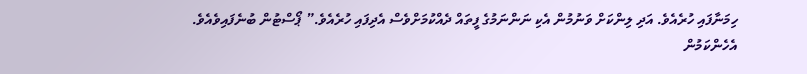ހިމަނާފައި ހުރެއެވެ. އަދި ލިންކަށް ވަނުމުން އެކި ނަންނަމުގެ ފީތައް ދެއްކުމަށްވެސް އެދިފައި ހުރެއެވެ.” ޕޯސްޓުން ބުނެފައިވެއެވެ.
އެހެންކަމުން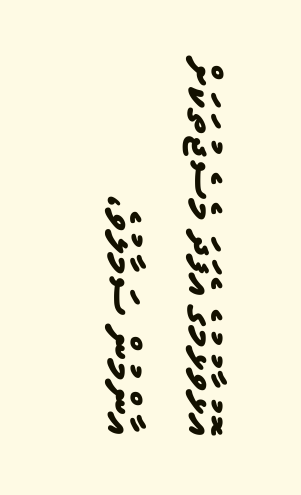އޮޅުވާޅުމުގެ އެފަދަ މެސެޖުތަކަށް އާންމުން ސަމާލުވެ،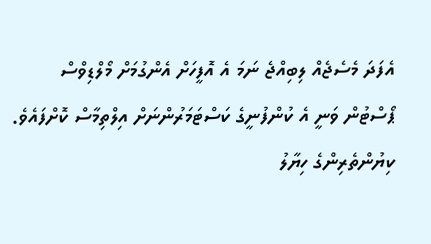އެފަދަ މެސެޖެއް ލިބިއްޖެ ނަމަ އެ އޮފީހަށް އެންގުމަށް މޯލްޑިވްސް ޕޯސްޓުން ވަނީ އެ ކުންފުނީގެ ކަސްޓަމަރުންނަށް އިލްތިމާސް ކޮށްފައެވެ.
ކިޔުންތެރިންގެ ހިޔާލު